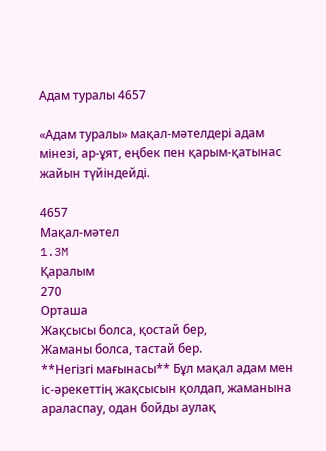Адам туралы 4657

«Адам туралы» мақал-мәтелдері адам мінезі, ар-ұят, еңбек пен қарым-қатынас жайын түйіндейді.

4657
Мақал-мәтел
1.3M
Қаралым
270
Орташа
Жақсысы болса, қостай бер,
Жаманы болса, тастай бер.
**Негізгі мағынасы** Бұл мақал адам мен іс-әрекеттің жақсысын қолдап, жаманына араласпау, одан бойды аулақ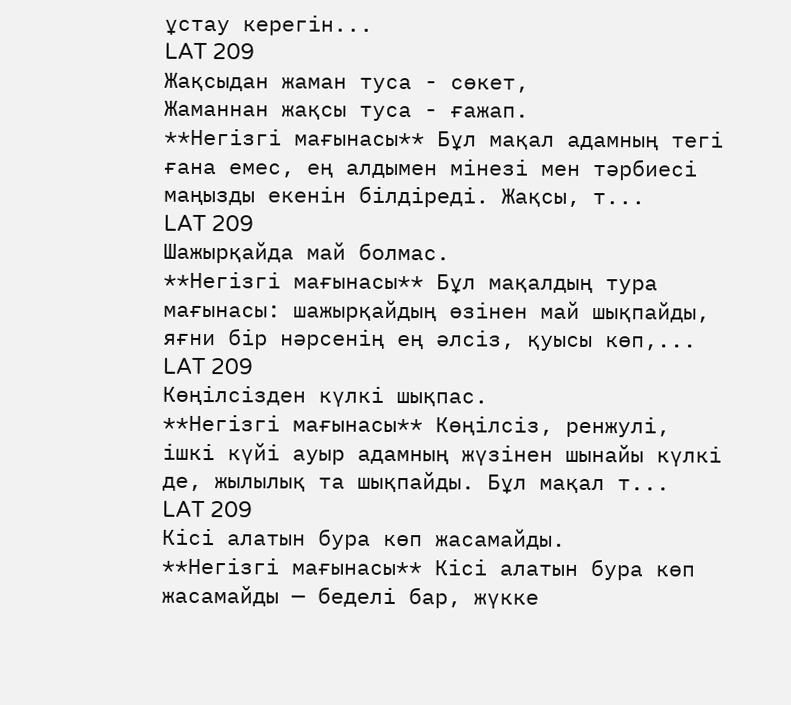ұстау керегін...
LAT 209
Жақсыдан жаман туса - сөкет,
Жаманнан жақсы туса - ғажап.
**Негізгі мағынасы** Бұл мақал адамның тегі ғана емес, ең алдымен мінезі мен тәрбиесі маңызды екенін білдіреді. Жақсы, т...
LAT 209
Шажырқайда май болмас.
**Негізгі мағынасы** Бұл мақалдың тура мағынасы: шажырқайдың өзінен май шықпайды, яғни бір нәрсенің ең әлсіз, қуысы көп,...
LAT 209
Көңілсізден күлкі шықпас.
**Негізгі мағынасы** Көңілсіз, ренжулі, ішкі күйі ауыр адамның жүзінен шынайы күлкі де, жылылық та шықпайды. Бұл мақал т...
LAT 209
Кісі алатын бура көп жасамайды.
**Негізгі мағынасы** Кісі алатын бура көп жасамайды — беделі бар, жүкке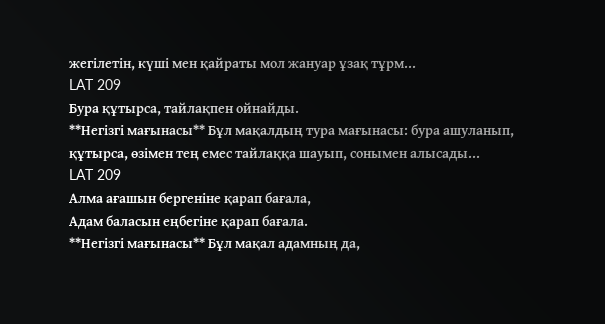жегілетін, күші мен қайраты мол жануар ұзақ тұрм...
LAT 209
Бура құтырса, тайлақпен ойнайды.
**Негізгі мағынасы** Бұл мақалдың тура мағынасы: бура ашуланып, құтырса, өзімен тең емес тайлаққа шауып, сонымен алысады...
LAT 209
Алма ағашын бергеніне қарап бағала,
Адам баласын еңбегіне қарап бағала.
**Негізгі мағынасы** Бұл мақал адамның да,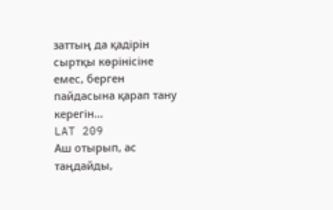заттың да қадірін сыртқы көрінісіне емес, берген пайдасына қарап тану керегін...
LAT 209
Аш отырып, ас таңдайды,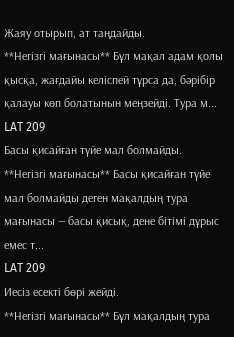Жаяу отырып, ат таңдайды.
**Негізгі мағынасы** Бұл мақал адам қолы қысқа, жағдайы келіспей тұрса да, бәрібір қалауы көп болатынын меңзейді. Тура м...
LAT 209
Басы қисайған түйе мал болмайды.
**Негізгі мағынасы** Басы қисайған түйе мал болмайды деген мақалдың тура мағынасы — басы қисық, дене бітімі дұрыс емес т...
LAT 209
Иесіз есекті бөрі жейді.
**Негізгі мағынасы** Бұл мақалдың тура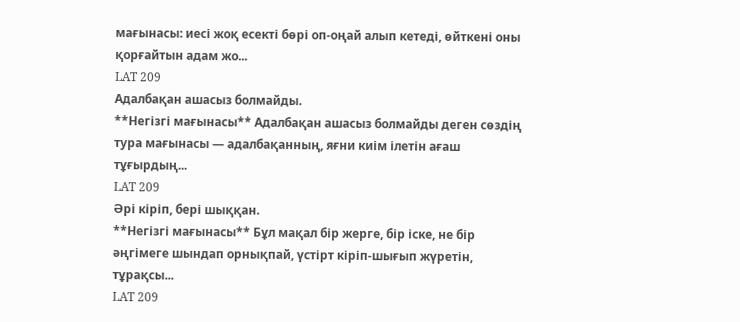мағынасы: иесі жоқ есекті бөрі оп-оңай алып кетеді, өйткені оны қорғайтын адам жо...
LAT 209
Адалбақан ашасыз болмайды.
**Негізгі мағынасы** Адалбақан ашасыз болмайды деген сөздің тура мағынасы — адалбақанның, яғни киім ілетін ағаш тұғырдың...
LAT 209
Әрі кіріп, бері шыққан.
**Негізгі мағынасы** Бұл мақал бір жерге, бір іске, не бір әңгімеге шындап орнықпай, үстірт кіріп-шығып жүретін, тұрақсы...
LAT 209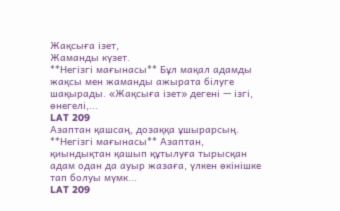Жақсыға ізет,
Жаманды күзет.
**Негізгі мағынасы** Бұл мақал адамды жақсы мен жаманды ажырата білуге шақырады. «Жақсыға ізет» дегені — ізгі, өнегелі,...
LAT 209
Азаптан қашсаң, дозаққа ұшырарсың.
**Негізгі мағынасы** Азаптан, қиындықтан қашып құтылуға тырысқан адам одан да ауыр жазаға, үлкен өкінішке тап болуы мүмк...
LAT 209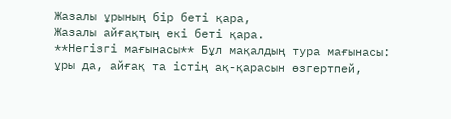Жазалы ұрының бір беті қара,
Жазалы айғақтың екі беті қара.
**Негізгі мағынасы** Бұл мақалдың тура мағынасы: ұры да, айғақ та істің ақ-қарасын өзгертпей,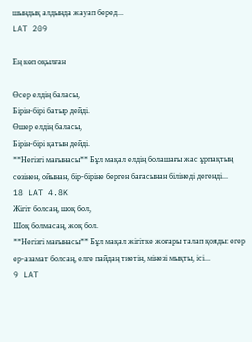шындық алдында жауап беред...
LAT 209

Ең көп оқылған

Өсер елдің баласы,
Бірін-бірі батыр дейді.
Өшер елдің баласы,
Бірін-бірі қатын дейді.
**Негізгі мағынасы** Бұл мақал елдің болашағы жас ұрпақтың сөзінен, ойынан, бір-біріне берген бағасынан білінеді дегенді...
18 LAT 4.8K
Жігіт болсаң, шоқ бол,
Шоқ болмасаң, жоқ бол.
**Негізгі мағынасы** Бұл мақал жігітке жоғары талап қояды: егер ер-азамат болсаң, елге пайдаң тиетін, мінезі мықты, ісі...
9 LAT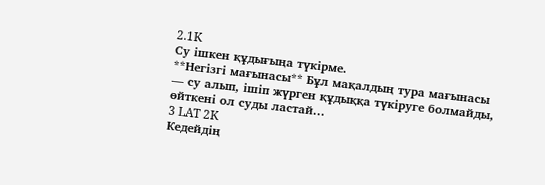2.1K
Су ішкен құдығыңа түкірме.
**Негізгі мағынасы** Бұл мақалдың тура мағынасы — су алып, ішіп жүрген құдыққа түкіруге болмайды, өйткені ол суды ластай...
3 LAT 2K
Кедейдің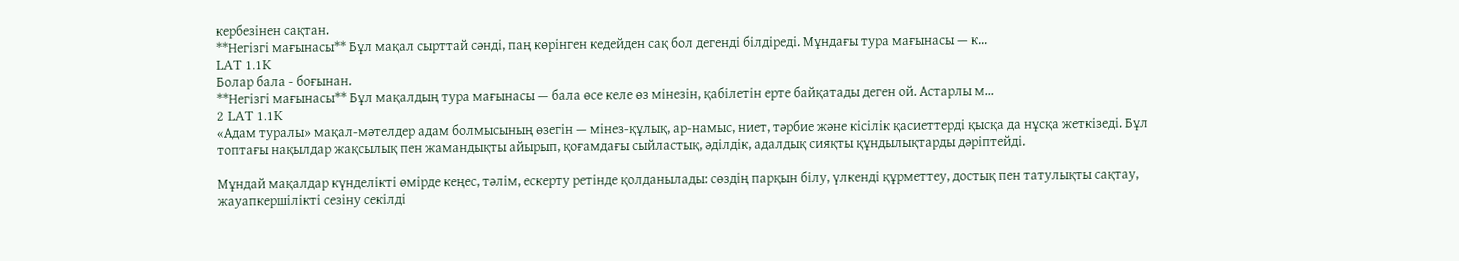кербезінен сақтан.
**Негізгі мағынасы** Бұл мақал сырттай сәнді, паң көрінген кедейден сақ бол дегенді білдіреді. Мұндағы тура мағынасы — к...
LAT 1.1K
Болар бала - боғынан.
**Негізгі мағынасы** Бұл мақалдың тура мағынасы — бала өсе келе өз мінезін, қабілетін ерте байқатады деген ой. Астарлы м...
2 LAT 1.1K
«Адам туралы» мақал-мәтелдер адам болмысының өзегін — мінез-құлық, ар-намыс, ниет, тәрбие және кісілік қасиеттерді қысқа да нұсқа жеткізеді. Бұл топтағы нақылдар жақсылық пен жамандықты айырып, қоғамдағы сыйластық, әділдік, адалдық сияқты құндылықтарды дәріптейді.

Мұндай мақалдар күнделікті өмірде кеңес, тәлім, ескерту ретінде қолданылады: сөздің парқын білу, үлкенді құрметтеу, достық пен татулықты сақтау, жауапкершілікті сезіну секілді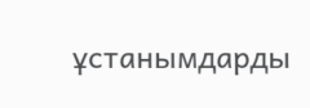ұстанымдарды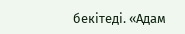бекітеді. «Адам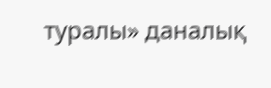туралы» даналық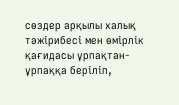сөздер арқылы халық тәжірибесі мен өмірлік қағидасы ұрпақтан-ұрпаққа беріліп,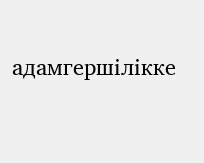адамгершілікке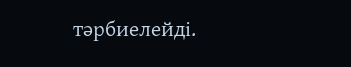тәрбиелейді.